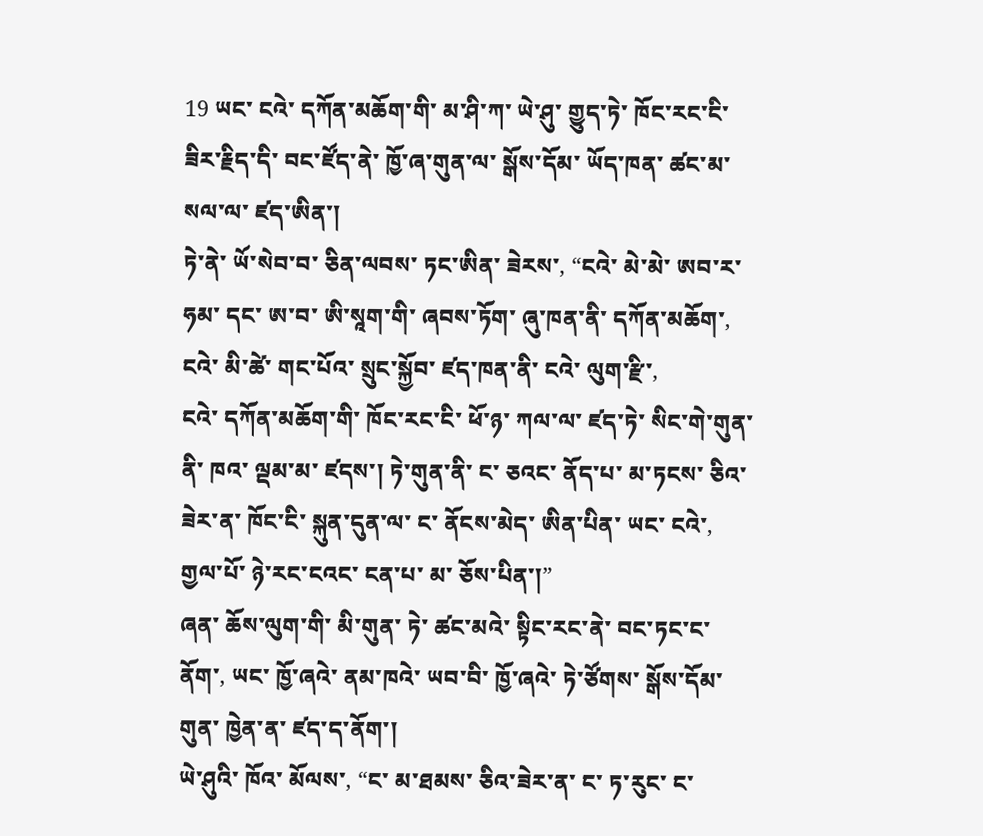19 ཡང་ ངའེ་ དཀོན་མཆོག་གི་ མ་ཤི་ཀ་ ཡེ་ཤུ་ གྱུད་ཏེ་ ཁོང་རང་ངི་ ཟིར་རྗིད་དི་ བང་ཛོད་ནེ་ ཁྱོ་ཞ་གུན་ལ་ སྒོས་དོམ་ ཡོད་ཁན་ ཚང་མ་ སལ་ལ་ ཛད་ཨིན་།
ཏེ་ནེ་ ཡོ་སེབ་བ་ ཅིན་ལབས་ ཏང་ཨིན་ ཟེརས་, “ངའེ་ མེ་མེ་ ཨབ་ར་ཧམ་ དང་ ཨ་བ་ ཨི་སཱག་གི་ ཞབས་ཏོག་ ཞུ་ཁན་ནི་ དཀོན་མཆོག་, ངའེ་ མི་ཚེ་ གང་པོའ་ སྲུང་སྐྱོབ་ ཛད་ཁན་ནི་ ངའེ་ ལུག་རྫི་,
ངའེ་ དཀོན་མཆོག་གི་ ཁོང་རང་ངི་ ཕོ་ཉ་ ཀལ་ལ་ ཛད་ཏེ་ སིང་གེ་གུན་ནི་ ཁའ་ ལྡམ་མ་ ཛདས་། ཏེ་གུན་ནི་ ང་ ཅའང་ ནོད་པ་ མ་ཏངས་ ཅིའ་ཟེར་ན་ ཁོང་ངི་ སྐུན་དུན་ལ་ ང་ ནོངས་མེད་ ཨིན་པིན་ ཡང་ ངའེ་, གྱལ་པོ་ ཉེ་རང་ངའང་ ངན་པ་ མ་ ཅོས་པིན་།”
ཞན་ ཆོས་ལུག་གི་ མི་གུན་ ཏེ་ ཚང་མའེ་ སྟིང་རང་ནེ་ བང་ཏང་ང་ནོག་, ཡང་ ཁྱོ་ཞའེ་ ནམ་ཁའེ་ ཡབ་བི་ ཁྱོ་ཞའེ་ ཏེ་ཙོགས་ སྒོས་དོམ་གུན་ ཁྱེན་ན་ ཛད་ད་ནོག་།
ཡེ་ཤུའི་ ཁོའ་ མོལས་, “ང་ མ་ཐམས་ ཅིའ་ཟེར་ན་ ང་ ཏ་རུང་ ང་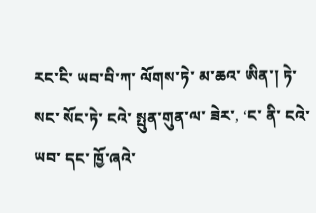རང་ངི་ ཡབ་བི་ཀ་ ལོགས་ཏེ་ མ་ཆའ་ ཨིན་། ཏེ་སང་ སོང་ཏེ་ ངའེ་ སྤུན་གུན་ལ་ ཟེར་, ‘ང་ ནི་ ངའེ་ ཡབ་ དང་ ཁྱོ་ཞའེ་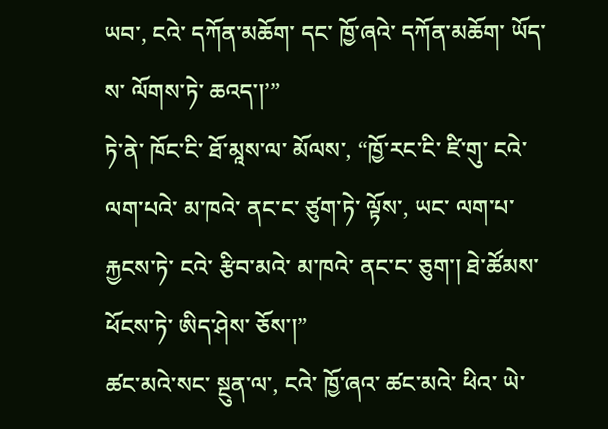ཡབ་, ངའེ་ དཀོན་མཆོག་ དང་ ཁྱོ་ཞའེ་ དཀོན་མཆོག་ ཡོད་ས་ ལོགས་ཏེ་ ཆའད་།’”
ཏེ་ནེ་ ཁོང་ངི་ ཐོ་མཱས་ལ་ མོལས་, “ཁྱོ་རང་ངི་ ཛི་གུ་ ངའེ་ ལག་པའེ་ མ་ཁའེ་ ནང་ང་ ཙུག་ཏེ་ ལྟོས་, ཡང་ ལག་པ་ རྐྱངས་ཏེ་ ངའེ་ རྩིབ་མའེ་ མ་ཁའེ་ ནང་ང་ ཅུག་། ཐེ་ཚོམས་ ཕོངས་ཏེ་ ཨིད་ཤེས་ ཅོས་།”
ཚང་མའེ་སང་ སྔུན་ལ་, ངའེ་ ཁྱོ་ཞའ་ ཚང་མའེ་ ཕིའ་ ཡེ་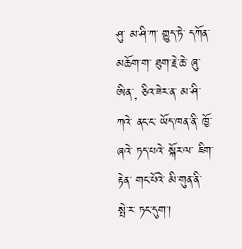ཤུ་ མ་ཤི་ཀ་ གྱུད་ཏེ་ དཀོན་མཆོག་ག་ ཐུག་རྗེ་ཆེ་ ཞུ་ཨིན་, ཅིའ་ཟེར་ན་ མ་ཤི་ཀའེ་ ནང་ང་ ཡོད་ཁན་ནི་ ཁྱོ་ཞའེ་ ཏད་པའེ་ སྐོར་ལ་ ཇིག་རྟེན་ གང་པོའེ་ མི་གུན་ནི་ སྤེ་ར་ ཏང་དུག་།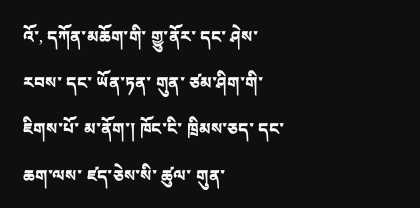འོ་, དཀོན་མཆོག་གི་ གྱུ་ནོར་ དང་ ཤེས་རབས་ དང་ ཡོན་ཏན་ གུན་ ཙམ་ཤིག་གི་ ཇིགས་པོ་ མ་ནོག་། ཁོང་ངི་ ཁྲིམས་ཅད་ དང་ ཆག་ལས་ ཛད་ཅེས་སི་ ཚུལ་ གུན་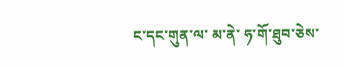ང་དང་གུན་ལ་ མ་ནེ་ ཧ་གོ་ཐུབ་ཅེས་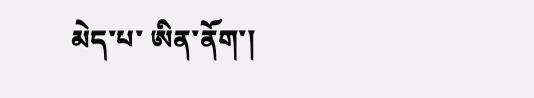མེད་པ་ ཨིན་ནོག་།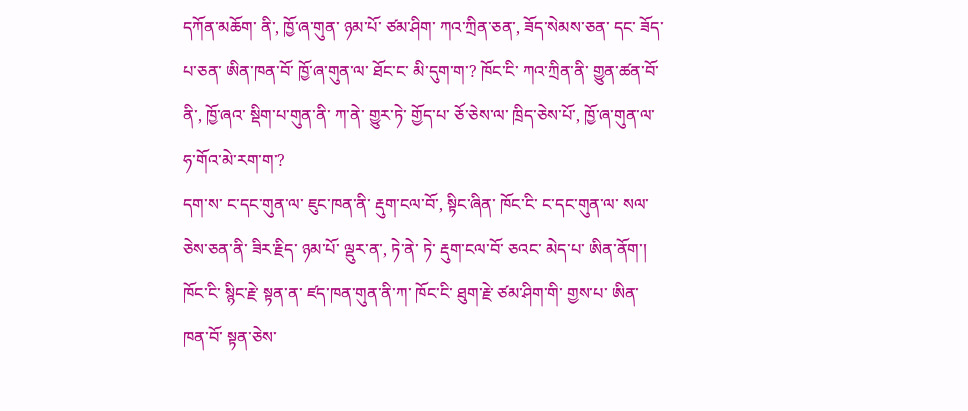དཀོན་མཆོག་ ནི་, ཁྱོ་ཞ་གུན་ ཉམ་པོ་ ཙམ་ཤིག་ ཀའ་ཀྲིན་ཅན་, ཟོད་སེམས་ཅན་ དང་ ཟོད་པ་ཅན་ ཨིན་ཁན་བོ་ ཁྱོ་ཞ་གུན་ལ་ ཐོང་ང་ མི་དུག་ག་? ཁོང་ངི་ ཀའ་ཀྲིན་ནི་ གྱུན་ཚན་བོ་ ནི་, ཁྱོ་ཞའ་ སྡིག་པ་གུན་ནི་ ཀ་ནེ་ གྱུར་ཏེ་ གྱོད་པ་ ཅོ་ཅེས་ལ་ ཁྲིད་ཅེས་པོ་, ཁྱོ་ཞ་གུན་ལ་ ཧ་གོའ་མེ་རག་ག་?
དག་ས་ ང་དང་གུན་ལ་ ཇུང་ཁན་ནི་ རྡུག་ངལ་བོ་, སྟིང་ཞིན་ ཁོང་ངི་ ང་དང་གུན་ལ་ སལ་ཅེས་ཅན་ནི་ ཟིར་རྗིད་ ཉམ་པོ་ ལྡུར་ན་, ཏེ་ནེ་ ཏེ་ རྡུག་ངལ་བོ་ ཅའང་ མེད་པ་ ཨིན་ནོག་།
ཁོང་ངི་ སྙིང་རྗེ་ སྟན་ན་ ཛད་ཁན་གུན་ནི་ཀ་ ཁོང་ངི་ ཐུག་རྗེ་ ཙམ་ཤིག་གི་ གྱས་པ་ ཨིན་ཁན་བོ་ སྟན་ཅེས་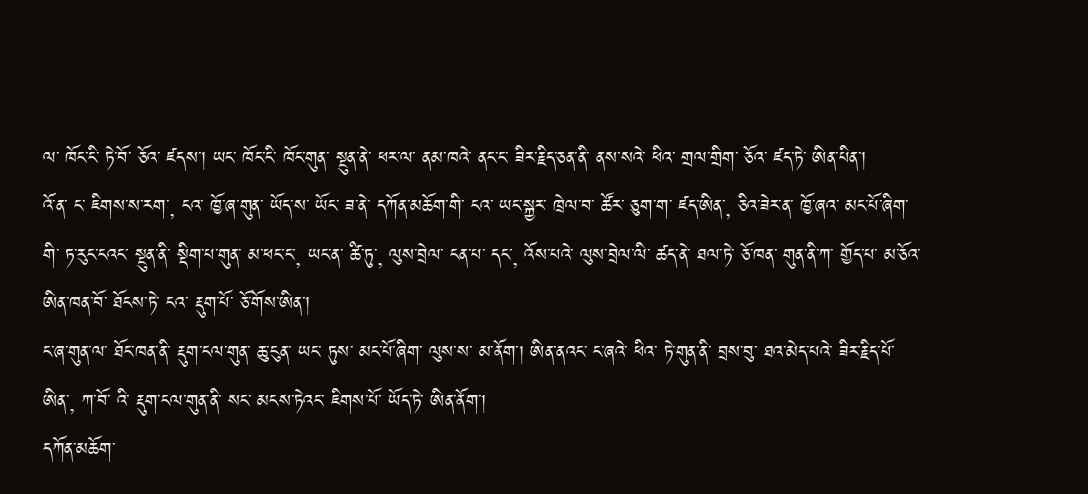ལ་ ཁོང་ངི་ ཏེ་བོ་ ཅོའ་ ཛདས་། ཡང་ ཁོང་ངི་ ཁོང་གུན་ སྔུན་ནེ་ ཕར་ལ་ ནམ་ཁའེ་ ནང་ང་ ཟིར་རྗིད་ཅན་ནི་ ནས་སའེ་ ཕིའ་ གྲལ་གྲིག་ ཅོའ་ ཛད་ཏེ་ ཨིན་པིན་།
འོ་ན་ ང་ ཇིགས་ས་རག་, ངའ་ ཁྱོ་ཞ་གུན་ ཡོད་ས་ ཡོང་ ཟ་ནེ་ དཀོན་མཆོག་གི་ ངའ་ ཡང་སྐྱར་ ཁྲེལ་བ་ ཚོར་ ཅུག་ག་ ཛད་ཨིན་, ཅིའ་ཟེར་ན་ ཁྱོ་ཞའ་ མང་པོ་ཞིག་གི་ ཏ་རུང་ངའང་ སྔུན་ནི་ སྡིག་པ་གུན་ མ་ཕང་ང་, ཡང་ན་ ཚི་ཏུ་, ལུས་བྲེལ་ ངན་པ་ དང་, འོས་པའེ་ ལུས་བྲེལ་ལི་ ཚད་ནེ་ ཐལ་ཏེ་ ཅོ་ཁན་ གུན་ནི་ཀ་ གྱོད་པ་ མ་ཅོའ་ ཨིན་ཁན་བོ་ ཐོངས་ཏེ་ ངའ་ རྡུག་པོ་ ཅོ་གོས་ཨིན་།
ང་ཞ་གུན་ལ་ ཐོང་ཁན་ནི་ རྡུག་ངལ་གུན་ ཆུ་ངུན་ ཡང་ ཏུས་ མང་པོ་ཞིག་ ལུས་ས་ མ་ནོག་། ཨིན་ནའང་ ང་ཞའེ་ ཕིའ་ ཏེ་གུན་ནི་ བྲས་བུ་ ཐའ་མེད་པའེ་ ཟིར་རྗིད་པོ་ ཨིན་, ཀ་བོ་ འི་ རྡུག་ངལ་གུན་ནི་ སང་ མངས་ཏེའང་ ཇིགས་པོ་ ཡོད་ཏེ་ ཨིན་ནོག་།
དཀོན་མཆོག་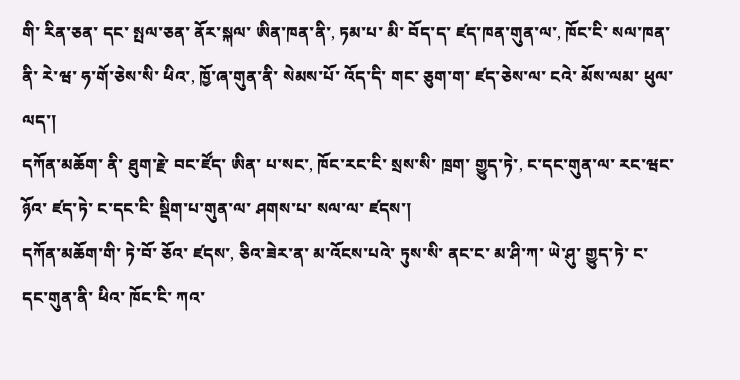གི་ རིན་ཅན་ དང་ སྤལ་ཅན་ ནོར་སྐལ་ ཨིན་ཁན་ནི་, ཏམ་པ་ མི་ བོད་ད་ ཛད་ཁན་གུན་ལ་, ཁོང་ངི་ སལ་ཁན་ནི་ རེ་ཝ་ ཧ་གོ་ཅེས་སི་ ཕིའ་, ཁྱོ་ཞ་གུན་ནི་ སེམས་པོ་ འོད་དི་ གང་ ཅུག་ག་ ཛད་ཅེས་ལ་ ངའེ་ མོས་ལམ་ ཕུལ་ལད་།
དཀོན་མཆོག་ ནི་ ཐུག་རྗེ་ བང་ཛོད་ ཨིན་ པ་སང་, ཁོང་རང་ངི་ སྲས་སི་ ཁྲག་ གྱུད་ཏེ་, ང་དང་གུན་ལ་ རང་ཝང་ ཉོའ་ ཛད་ཏེ་ ང་དང་ངི་ སྡིག་པ་གུན་ལ་ ཤགས་པ་ སལ་ལ་ ཛདས་།
དཀོན་མཆོག་གི་ ཏེ་བོ་ ཅོའ་ ཛདས་, ཅིའ་ཟེར་ན་ མ་འོངས་པའེ་ ཏུས་སི་ ནང་ང་ མ་ཤི་ཀ་ ཡེ་ཤུ་ གྱུད་ཏེ་ ང་དང་གུན་ནི་ ཕིའ་ ཁོང་ངི་ ཀའ་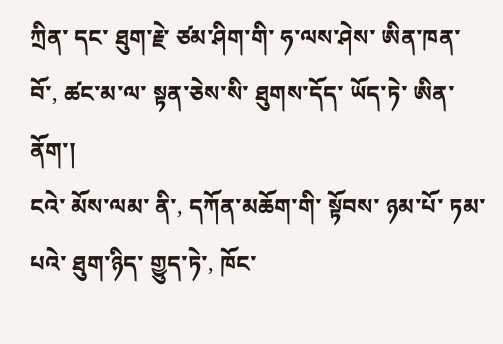ཀྲིན་ དང་ ཐུག་རྗེ་ ཙམ་ཤིག་གི་ ཧ་ལས་ཤེས་ ཨིན་ཁན་བོ་, ཚང་མ་ལ་ སྟན་ཅེས་སི་ ཐུགས་དོད་ ཡོད་ཏེ་ ཨིན་ནོག་།
ངའེ་ མོས་ལམ་ ནི་, དཀོན་མཆོག་གི་ སྟོབས་ ཉམ་པོ་ ཏམ་པའེ་ ཐུག་ཉིད་ གྱུད་ཏེ་, ཁོང་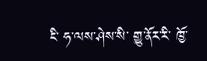ངི་ ཧ་ལས་ཤེས་སི་ གྱུ་ནོར་རི་ ཁྱོ་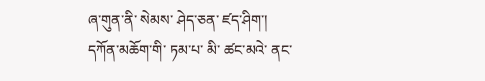ཞ་གུན་ནི་ སེམས་ ཤེད་ཅན་ ཛད་ཤིག་།
དཀོན་མཆོག་གི་ ཏམ་པ་ མི་ ཚང་མའེ་ ནང་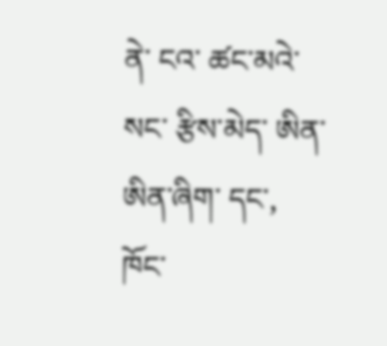ནེ་ ངའ་ ཚང་མའེ་སང་ རྩིས་མེད་ ཨིན་ཨིན་ཞིག་ དང་, ཁོང་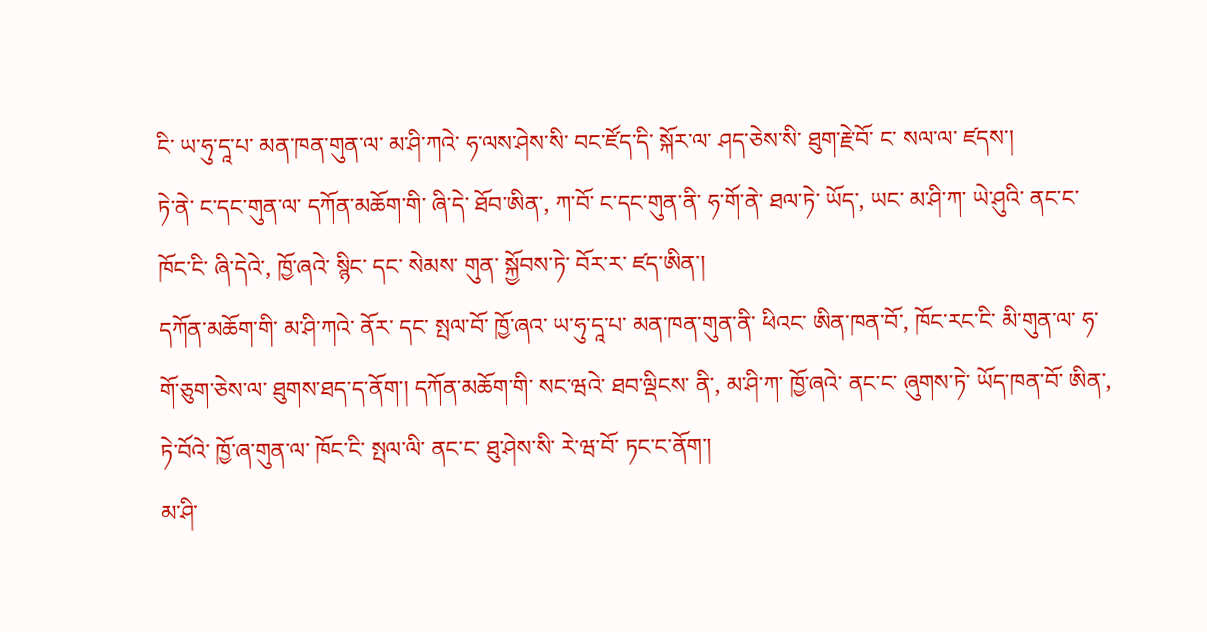ངི་ ཡ་ཧུ་དཱ་པ་ མན་ཁན་གུན་ལ་ མ་ཤི་ཀའེ་ ཧ་ལས་ཤེས་སི་ བང་ཛོད་དི་ སྐོར་ལ་ ཤད་ཅེས་སི་ ཐུག་རྗེ་བོ་ ང་ སལ་ལ་ ཛདས་།
ཏེ་ནེ་ ང་དང་གུན་ལ་ དཀོན་མཆོག་གི་ ཞི་དེ་ ཐོབ་ཨིན་, ཀ་བོ་ ང་དང་གུན་ནི་ ཧ་གོ་ནེ་ ཐལ་ཏེ་ ཡོད་, ཡང་ མ་ཤི་ཀ་ ཡེ་ཤུའི་ ནང་ང་ ཁོང་ངི་ ཞི་དེའེ་, ཁྱོ་ཞའེ་ སྙིང་ དང་ སེམས་ གུན་ སྐྱོབས་ཏེ་ བོར་ར་ ཛད་ཨིན་།
དཀོན་མཆོག་གི་ མ་ཤི་ཀའེ་ ནོར་ དང་ སྤལ་བོ་ ཁྱོ་ཞའ་ ཡ་ཧུ་དཱ་པ་ མན་ཁན་གུན་ནི་ ཕིའང་ ཨིན་ཁན་བོ་, ཁོང་རང་ངི་ མི་གུན་ལ་ ཧ་གོ་ཅུག་ཅེས་ལ་ ཐུགས་ཐད་ད་ནོག་། དཀོན་མཆོག་གི་ སང་ཝའེ་ ཐབ་ལྡིངས་ ནི་, མ་ཤི་ཀ་ ཁྱོ་ཞའེ་ ནང་ང་ ཞུགས་ཏེ་ ཡོད་ཁན་བོ་ ཨིན་, ཏེ་བོའེ་ ཁྱོ་ཞ་གུན་ལ་ ཁོང་ངི་ སྤལ་ལི་ ནང་ང་ ཐུ་ཤེས་སི་ རེ་ཝ་བོ་ ཏང་ང་ནོག་།
མ་ཤི་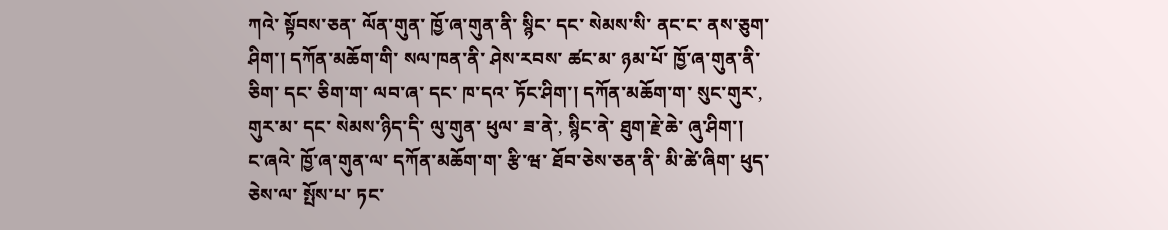ཀའེ་ སྟོབས་ཅན་ ལོན་གུན་ ཁྱོ་ཞ་གུན་ནི་ སྙིང་ དང་ སེམས་སི་ ནང་ང་ ནས་ཅུག་ཤིག་། དཀོན་མཆོག་གི་ སལ་ཁན་ནི་ ཤེས་རབས་ ཚང་མ་ ཉམ་པོ་ ཁྱོ་ཞ་གུན་ནི་ ཅིག་ དང་ ཅིག་ག་ ལབ་ཞ་ དང་ ཁ་དའ་ ཏོང་ཤིག་། དཀོན་མཆོག་ག་ སུང་གུར་, གུར་མ་ དང་ སེམས་ཉིད་དི་ ལུ་གུན་ ཕུལ་ ཟ་ནེ་, སྙིང་ནེ་ ཐུག་རྗེ་ཆེ་ ཞུ་ཤིག་།
ང་ཞའེ་ ཁྱོ་ཞ་གུན་ལ་ དཀོན་མཆོག་ག་ རྩི་ཝ་ ཐོབ་ཅེས་ཅན་ནི་ མི་ཚེ་ཞིག་ ཕུད་ཅེས་ལ་ སྤོས་པ་ ཏང་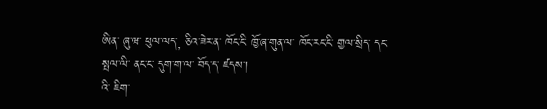ཨིན་ ཞུ་ཝ་ ཕུལ་ལད་, ཅིའ་ཟེར་ན་ ཁོང་ངི་ ཁྱོ་ཞ་གུན་ལ་ ཁོང་རང་ངི་ གྱལ་སྲིད་ དང་ སྤལ་ལི་ ནང་ང་ དུག་ག་ལ་ བོད་ད་ ཛདས་།
འི་ ཇིག་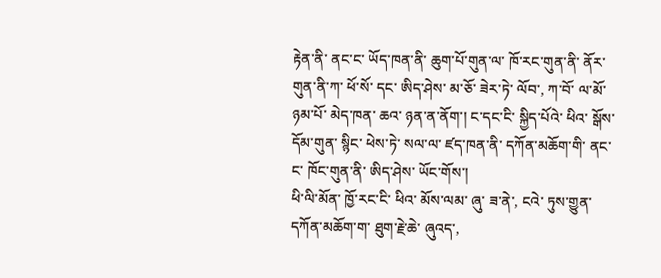རྟེན་ནི་ ནང་ང་ ཡོད་ཁན་ནི་ ཆུག་པོ་གུན་ལ་ ཁོ་རང་གུན་ནི་ ནོར་གུན་ནི་ཀ་ ཕོ་སོ་ དང་ ཨིད་ཤེས་ མ་ཅོ་ ཟེར་ཏེ་ ལོབ་, ཀ་བོ་ ལ་མོ་ ཉམ་པོ་ མེད་ཁན་ ཆའ་ ཉན་ན་ནོག་། ང་དང་ངི་ སྐྱིད་པོའེ་ ཕིའ་ སྒོས་དོམ་གུན་ སྙིང་ ཕེས་ཏེ་ སལ་ལ་ ཛད་ཁན་ནི་ དཀོན་མཆོག་གི་ ནང་ང་ ཁོང་གུན་ནི་ ཨིད་ཤེས་ ཡོང་གོས་།
ཕི་ལི་མོན་ ཁྱོ་རང་ངི་ ཕིའ་ མོས་ལམ་ ཞུ་ ཟ་ནེ་, ངའེ་ ཏུས་གྱུན་ དཀོན་མཆོག་ག་ ཐུག་རྗེ་ཆེ་ ཞུའད་,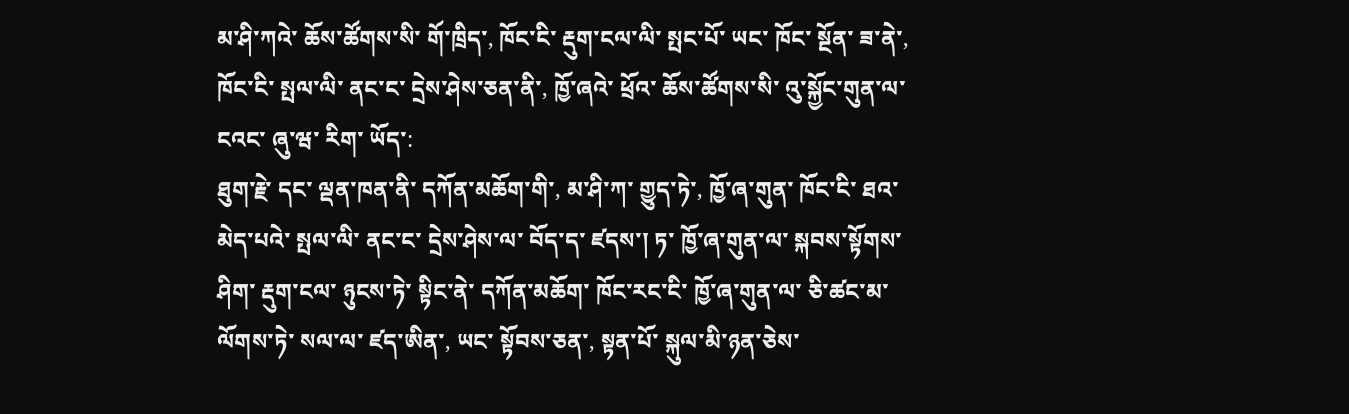མ་ཤི་ཀའེ་ ཆོས་ཚོགས་སི་ གོ་ཁྲིད་, ཁོང་ངི་ རྡུག་ངལ་ལི་ སྤང་པོ་ ཡང་ ཁོང་ སྔོན་ ཟ་ནེ་, ཁོང་ངི་ སྤལ་ལི་ ནང་ང་ དྲེས་ཤེས་ཅན་ནི་, ཁྱོ་ཞའེ་ ཕྲོའ་ ཆོས་ཚོགས་སི་ འུ་སྐྱོང་གུན་ལ་ ངའང་ ཞུ་ཝ་ རིག་ ཡོད་:
ཐུག་རྗེ་ དང་ ལྡན་ཁན་ནི་ དཀོན་མཆོག་གི་, མ་ཤི་ཀ་ གྱུད་ཏེ་, ཁྱོ་ཞ་གུན་ ཁོང་ངི་ ཐའ་མེད་པའེ་ སྤལ་ལི་ ནང་ང་ དྲེས་ཤེས་ལ་ བོད་ད་ ཛདས་། ཏ་ ཁྱོ་ཞ་གུན་ལ་ སྐབས་སྟོགས་ཤིག་ རྡུག་ངལ་ ཉུངས་ཏེ་ སྟིང་ནེ་ དཀོན་མཆོག་ ཁོང་རང་ངི་ ཁྱོ་ཞ་གུན་ལ་ ཅི་ཚང་མ་ ལོགས་ཏེ་ སལ་ལ་ ཛད་ཨིན་, ཡང་ སྟོབས་ཅན་, སྟན་པོ་ སྐུལ་མི་ཉན་ཅེས་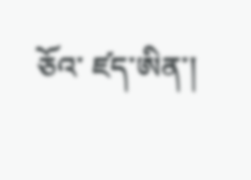ཅོའ་ ཛད་ཨིན་།